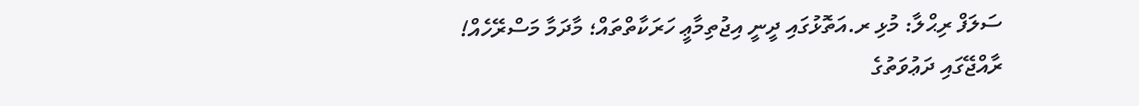ސަލަފް ރިޙްލާ: މުޅި ރ.އަތޮޅުގައި ދީނީ އިޖުތިމާޢީ ހަރަކާތްތައް؛ މާދަމާ މަސްރޭހެއް!
ރާއްޖޭގައި ދަޢުވަތުގެ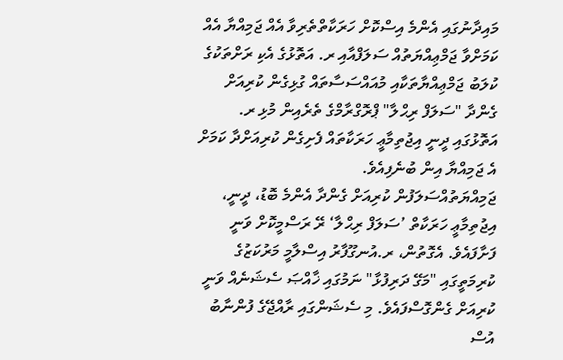މައިދާނުގައި އެންމެ އިސްކޮށް ހަރަކާތްތެރިވާ އެއް ޖަމިއްޔާ އެއް ކަމަށްވާ ޖަމްޢިއްޔަތުއް ސަލަފްއާއި ރ. އަތޮޅުގެ އެކި ރަށްތަކުގެ ކުލަބު ޖަމްޢިއްޔާތަކާއި މުއައްސަސާތައް ގުޅިގެން ކުރިއަށް ގެންދާ "ސަލަފް ރިޙްލާ" ޕްރޮގްރާމްގެ ތެރެއިން މުޅި ރ. އަތޮޅުގައި ދީނީ އިޖުތިމާޢީ ހަރަކާތައް ފެށިގެން ކުރިއަށްދާ ކަމަށް އެ ޖަމިއްޔާ އިން ބުނެފިއެވެ.
ޖަމިއްޔަތުއްސަލަފުން ކުރިއަށް ގެންދާ އެންމެ ބޮޑު، ދީނީ، އިޖުތިމާޢީ ހަރަކާތް ’ސަލަފް ރިޙްލާ‘ ރޭ ރަސްމީކޮށް ވަނީ ފަށާފައެވެ. އެގޮތުން، ރ.އުނގޫފާރު އިސްލާމީ މަރުކަޒުގެ ކުރިމަތީގައި "މަގޭ ދަރިފުޅާ" ނަމުގައި ޚާއްޞަ ސެޝަނެއް ވަނީ ކުރިއަށް ގެންގޮސްފައެވެ. މި ސެޝަންގައި ރާއްޖޭގެ ފުންނާބު އުސް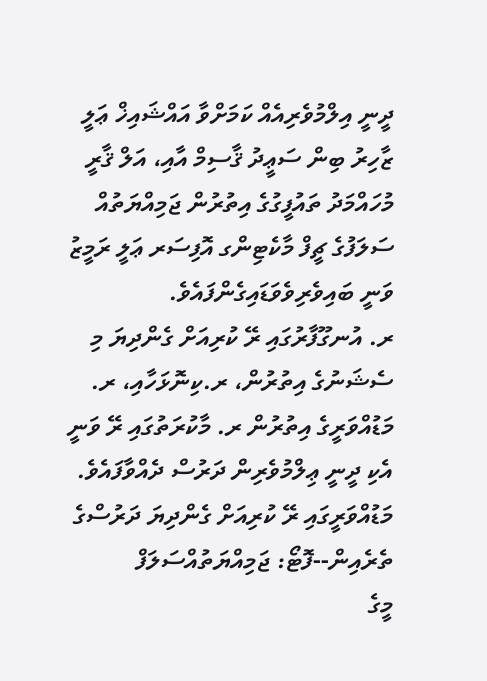ދީނީ އިލްމުވެރިއެއް ކަމަށްވާ އައްޝައިޚް ޢަލީ ޒާހިރު ބިން ސަޢީދު ޤާސިމް އާއި، އަލް ޤާރީ މުހައްމަދު ތައުފީގުގެ އިތުރުން ޖަމިއްޔަތުއް ސަލަފުގެ ޗީފް މާކެޓިންގ އޮފިސަރ ޢަލީ ރަމީޒު ވަނީ ބައިވެރިވެވަޑައިގެންފައެވެ.
ރ. އުނގޫފާރުގައި ރޭ ކުރިއަށް ގެންދިޔަ މި ސެޝަނުގެ އިތުރުން، ރ.ކިނޮޅަހާއި، ރ. މަޑުއްވަރީގެ އިތުރުން ރ. މާކުރަތުގައި ރޭ ވަނީ އެކި ދީނީ ޢިލްމުވެރިން ދަރުސް ދެއްވާފައެވެ.
މަޑުއްވަރީގައި ރޭ ކުރިއަށް ގެންދިޔަ ދަރުސްގެ ތެރެއިން--ފޮޓޯ: ޖަމިއްޔަތުއްސަލަފް
މީގެ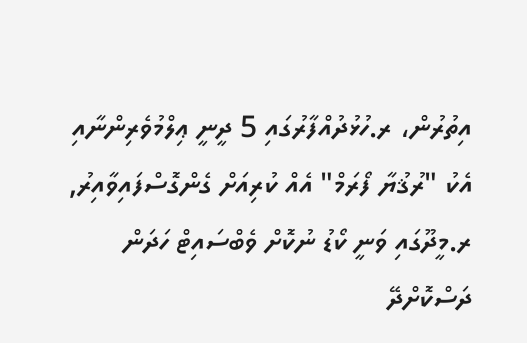އިތުރުން، ރ.ހުޅުދުއްފާރުގައި 5 ދީނީ ޢިލްމުވެރިންނާއި އެކު "ރުޤުޔާ ފޯރަމް" އެއް ކުރިއަށް ގެންގޮސްފައިވާއިރު, ރ.މީދޫގައި ވަނީ ކޯޑު ނުކޮށް ވެބްސައިޓް ހަދަން ދަސްކޮށްދޭ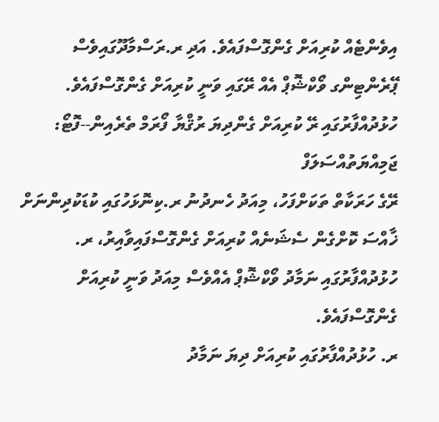އިވެންޓެއް ކުރިއަށް ގެންގޮސްފައެވެ. އަދި ރ.ރަސްމާދޫގައިވެސް ޕޭރެންޓިންގ ވޯކްޝޮޕް އެއް ރޭގައި ވަނީ ކުރިއަށް ގެންގޮސްފައެވެ.
ހުޅުދުއްފާރުގައި ރޭ ކުރިއަށް ގެންދިޔަ ރުޤްޔާ ފޯރަމް ތެރެއިން--ފޮޓޯ: ޖަމިއްޔަތުއްސަލަފް
ރޭގެ ހަރަކާތް ތަކަށްފަހު، މިއަދު ހެނދުނު ރ.ކިނޮޅަހުގައި ކުޑަކުދިންނަށް ޚާއްސަ ކޮށްގެން ސެޝަނެއް ކުރިއަށް ގެންގޮސްފައިވާއިރު، ރ. ހުޅުދުއްފާރުގައި ނަމާދު ވޯކްޝޮޕް އެއްވެސް މިއަދު ވަނީ ކުރިއަށް ގެންގޮސްފައެވެ.
ރ. ހުޅުދުއްފާރުގައި ކުރިއަށް ދިޔަ ނަމާދު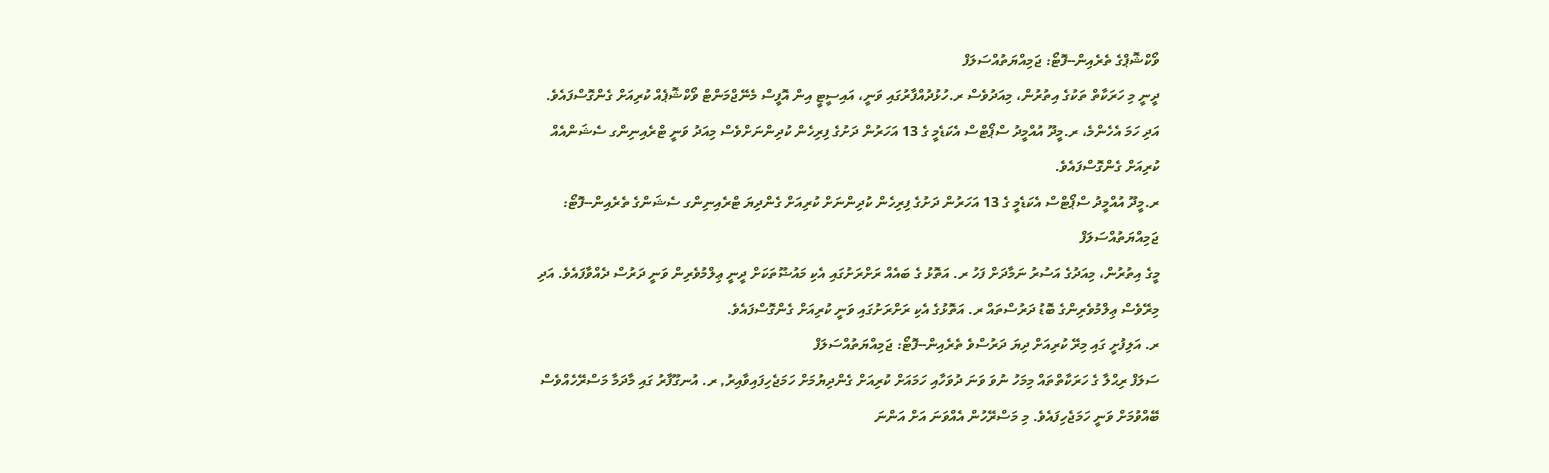ވޯކްޝޮޕްގެ ތެރެއިން--ފޮޓޯ: ޖަމިއްޔަތުއްސަލަފް
ދީނީ މި ހަރަކާތް ތަކުގެ އިތުރުން، މިއަދުވެސް ރ.ހުޅުދުއްފާރުގައި ވަނީ، އައިސީޓީ އިން އޮފީސް މެނޭޖްމަންޓް ވޯކްޝޮޕެއް ކުރިއަށް ގެންގޮސްފައެވެ. އަދި ހަމަ އެހެންމެ، ރ.މީދޫ އުއްމީދު ސްޕޯޓްސް އެކަޑެމީ ގެ 13 އަހަރުން ދަށުގެ ފިރިހެން ކުދިންނަށްވެސް މިއަދު ވަނީ ޓްރެއިނިންގ ސެޝަންއެއް ކުރިއަށް ގެންގޮސްފައެވެ.
ރ.މީދޫ އުއްމީދު ސްޕޯޓްސް އެކަޑެމީ ގެ 13 އަހަރުން ދަށުގެ ފިރިހެން ކުދިންނަށް ކުރިއަށް ގެންދިޔަ ޓްރެއިނިންގ ސެޝަންގެ ތެރެއިން--ފޮޓޯ: ޖަމިއްޔަތުއްސަލަފް
މީގެ އިތުރުން، މިއަދުގެ އަސުރު ނަމާދަށް ފަހު ރ. އަތޮޅު ގެ ބައެއް ރަށްރަށުގައި އެކި މައުޟޫތަކަށް ދީނީ ޢިލްމުވެރިން ވަނީ ދަރުސް ދެއްވާފައެވެ. އަދި މިރޭވެސް ޢިލްމުވެރިންގެ ބޮޑު ދަރުސްތައް ރ. އަތޮޅުގެ އެކި ރަށްރަށުގައި ވަނީ ކުރިއަށް ގެންގޮސްފައެވެ.
ރ. އަލިފުށީ ގައި މިރޭ ކުރިއަށް ދިޔަ ދަރުސްވެ ތެރެއިން--ފޮޓޯ: ޖަމިއްޔަތުއްސަލަފް
ސަލަފް ރިޙްލާ ގެ ހަރަކާތްތައް މިމަހު ނުވަ ވަނަ ދުވަހާއި ހަމައަށް ކުރިއަށް ގެންދިޔުމަށް ހަމަޖެހިފައިވާއިރު, ރ. އުނގޫފާރު ގައި މާދަމާ މަސްރޭހެއްވެސް ބޭއްވުމަށް ވަނީ ހަމަޖެހިފައެވެ. މި މަސްރޭހުން އެއްވަނަ އަށް އަންނަ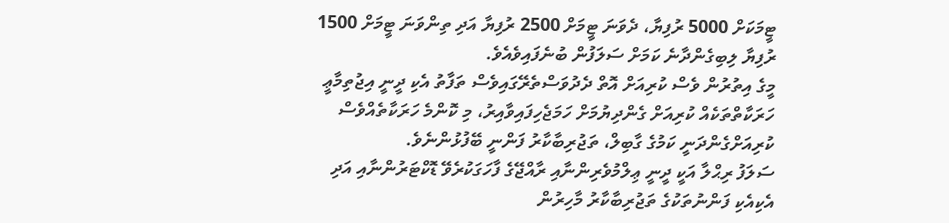ޓީމަކަށް 5000 ރުފިޔާ، ދެވަނަ ޓީމަށް 2500 ރުފިޔާ އަދި ތިންވަނަ ޓީމަށް 1500 ރުފިޔާ ލިބިގެންދާނެ ކަމަށް ސަލަފުން ބުނެފައިވެއެވެ.
މީގެ އިތުރުން ވެސް ކުރިއަށް އޮތް ދެދުވަސްތެރޭގައިވެސް ތަފާތު އެކި ދީނީ އިޖުތިމާޢީ ހަރަކާތްތަކެއް ކުރިއަށް ގެންދިޔުމަށް ހަމަޖެހިފައިވާއިރު، މި ކޮންމެ ހަރަކާތެއްވެސް ކުރިއަށްގެންދަނީ ކަމުގެ ގާބިލް، ތަޖުރިބާކާރު ފަންނީ ބޭފުޅުންނެވެ.
ސަލަފު ރިޙްލާ އަކީ ދީނީ ޢިލްމުވެރިންނާއި ރާއްޖޭގެ ފާހަގަކުރެވޭ ޑޮކްޓަރުންނާއި އަދި އެކިއެކި ފަންނުތަކުގެ ތަޖުރިބާކާރު މާހިރުން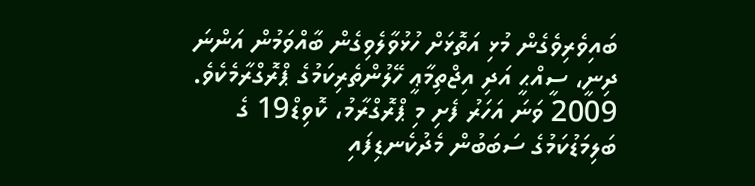ބައިވެރިވެގެން މުޅި އަތޮޅަށް ހުޅުވާލެވިގެން ބާއްވަމުން އަންނަ ދިނީ، ސީއްޙީ އަދި އިޖްތިމާޢީ ހޭލުންތެރިކަމުގެ ޕްރޮގްރާމެކެވެ. 2009 ވަނަ އަހަރު ފެށި މި ޕްރޮގްރާމު، ކޮވިޑް19 ގެ ބަލިމަޑުކަމުގެ ސަބަބުން މެދުކެނޑިފައި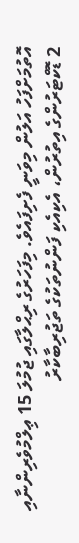އޮތުމަށްފަހު އަލުން މިވަނީ ފެށިފައެވެ. މިފަހަރުގެ ރިޙްލާގައި ޖުމުލަ 15 ޢިލްމުވެރިންނާއި 2 ޑޮކްޓަރުންގެ އިތުރުން، އެކިއެކި ފަންނުތަކުގެ ތަޖުރިބާކާރު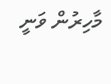މާހިރުން ވަނީ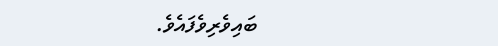ބައިވެރިވެފައެވެ.